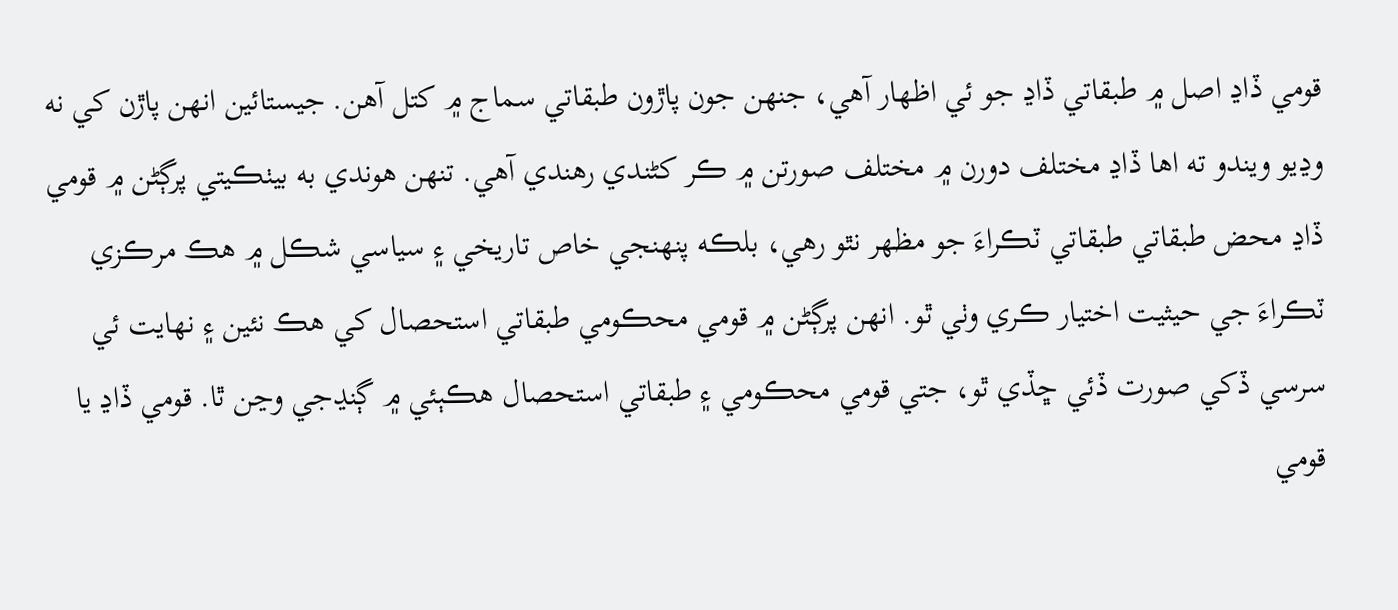قومي ڏاڍ اصل ۾ طبقاتي ڏاڍ جو ئي اظهار آهي، جنهن جون پاڙون طبقاتي سماج ۾ کتل آهن. جيستائين انهن پاڙن کي نه وڍيو ويندو ته اها ڏاڍ مختلف دورن ۾ مختلف صورتن ۾ ڪر کڻندي رهندي آهي. تنهن هوندي به بيٺڪيتي پرڳڻن ۾ قومي ڏاڍ محض طبقاتي طبقاتي ٽڪراءَ جو مظهر نٿو رهي، بلڪه پنهنجي خاص تاريخي ۽ سياسي شڪل ۾ هڪ مرڪزي ٽڪراءَ جي حيثيت اختيار ڪري وٺي ٿو. انهن پرڳڻن ۾ قومي محڪومي طبقاتي استحصال کي هڪ نئين ۽ نهايت ئي سرسي ڏکي صورت ڏئي ڇڏي ٿو، جتي قومي محڪومي ۽ طبقاتي استحصال هڪٻئي ۾ ڳنڍجي وڃن ٿا. قومي ڏاڍ يا قومي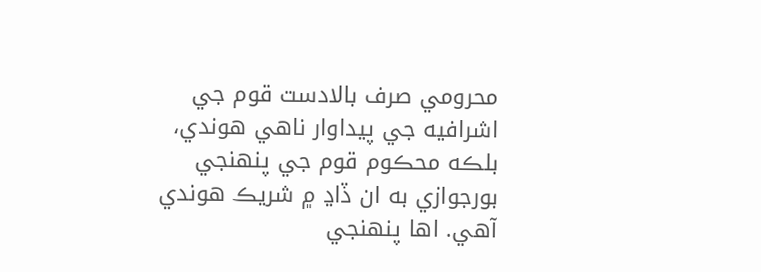محرومي صرف بالادست قوم جي اشرافيه جي پيداوار ناهي هوندي، بلڪه محڪوم قوم جي پنهنجي بورجوازي به ان ڏاڍ ۾ شريڪ هوندي آهي. اها پنهنجي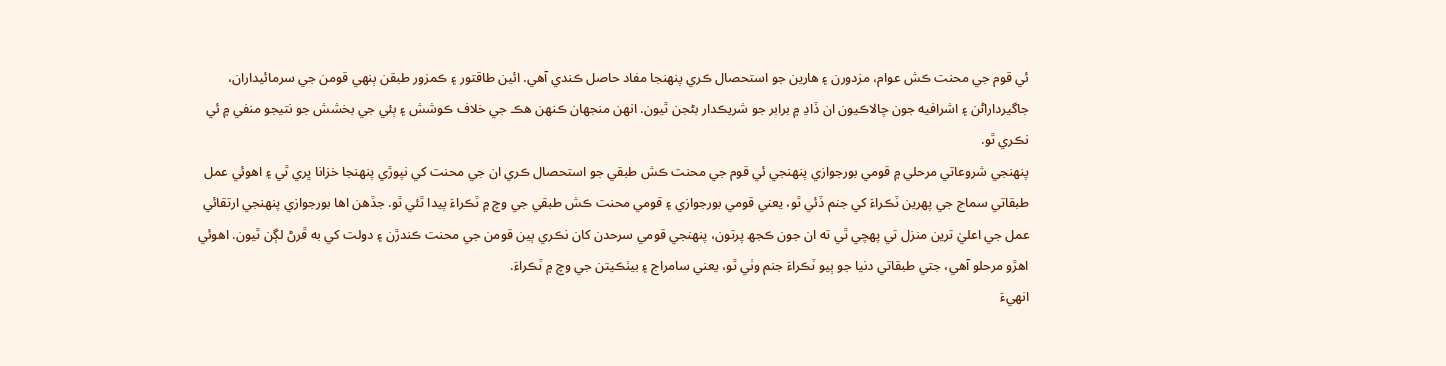ئي قوم جي محنت ڪش عوام، مزدورن ۽ هارين جو استحصال ڪري پنهنجا مفاد حاصل ڪندي آهي. ائين طاقتور ۽ ڪمزور طبقن ٻنهي قومن جي سرمائيداران، جاگيرداراڻن ۽ اشرافيه جون چالاڪيون ان ڏاڍ ۾ برابر جو شريڪدار بڻجن ٿيون. انهن منجهان ڪنهن هڪ جي خلاف ڪوشش ۽ ٻئي جي بخشش جو نتيجو منفي ۾ ئي نڪري ٿو.
پنهنجي شروعاتي مرحلي ۾ قومي بورجوازي پنهنجي ئي قوم جي محنت ڪش طبقي جو استحصال ڪري ان جي محنت کي نپوڙي پنهنجا خزانا ڀري ٿي ۽ اهوئي عمل طبقاتي سماج جي پهرين ٽڪراءَ کي جنم ڏئي ٿو، يعني قومي بورجوازي ۽ قومي محنت ڪش طبقي جي وچ ۾ ٽڪراءَ پيدا ٿئي ٿو. جڏهن اها بورجوازي پنهنجي ارتقائي عمل جي اعليٰ ترين منزل تي پهچي ٿي ته ان جون ڪجھ پرتون، پنهنجي قومي سرحدن کان نڪري ٻين قومن جي محنت ڪندڙن ۽ دولت کي به ڦرڻ لڳن ٿيون. اهوئي اهڙو مرحلو آهي، جتي طبقاتي دنيا جو ٻيو ٽڪراءَ جنم وٺي ٿو، يعني سامراج ۽ بيٺڪيتن جي وچ ۾ ٽڪراءَ.
انهيءَ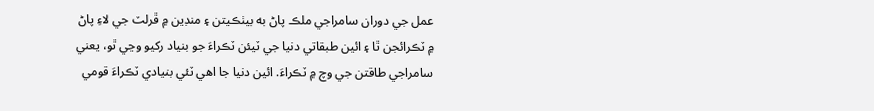عمل جي دوران سامراجي ملڪ پاڻ به بيٺڪيتن ۽ منڊين ۾ ڦرلٽ جي لاءِ پاڻ ۾ ٽڪرائجن ٿا ۽ ائين طبقاتي دنيا جي ٽيئن ٽڪراءَ جو بنياد رکيو وڃي ٿو، يعني سامراجي طاقتن جي وچ ۾ ٽڪراءَ. ائين دنيا جا اهي ٽئي بنيادي ٽڪراءَ قومي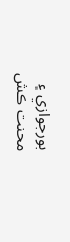بورجوازي ۽ محنت ڪش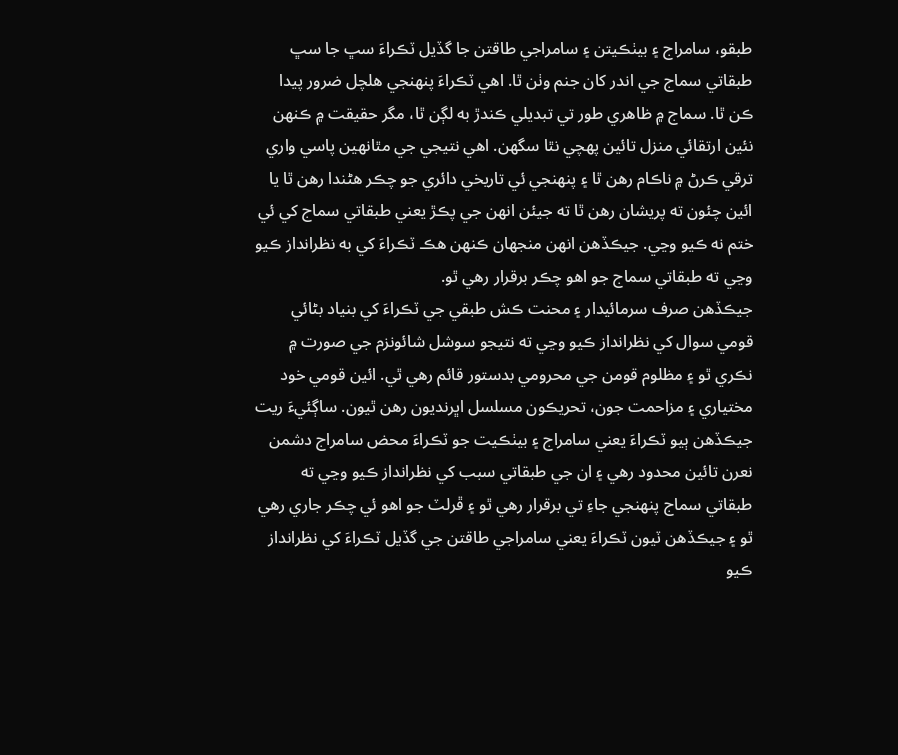طبقو، سامراج ۽ بيٺڪيتن ۽ سامراجي طاقتن جا گڏيل ٽڪراءَ سڀ جا سڀ طبقاتي سماج جي اندر کان جنم وٺن ٿا. اهي ٽڪراءَ پنهنجي هلچل ضرور پيدا ڪن ٿا. سماج ۾ ظاهري طور تي تبديلي ڪندڙ به لڳن ٿا، مگر حقيقت ۾ ڪنهن نئين ارتقائي منزل تائين پهچي نٿا سگهن. اهي نتيجي جي مٿانهين پاسي واري ترقي ڪرڻ ۾ ناڪام رهن ٿا ۽ پنهنجي ئي تاريخي دائري جو چڪر هڻندا رهن ٿا يا ائين چئون ته پريشان رهن ٿا ته جيئن انهن جي پڪڙ يعني طبقاتي سماج کي ئي ختم نه ڪيو وڃي. جيڪڏهن انهن منجهان ڪنهن هڪ ٽڪراءَ کي به نظرانداز ڪيو وڃي ته طبقاتي سماج جو اهو چڪر برقرار رهي ٿو.
جيڪڏهن صرف سرمائيدار ۽ محنت ڪش طبقي جي ٽڪراءَ کي بنياد بڻائي قومي سوال کي نظرانداز ڪيو وڃي ته نتيجو سوشل شائونزم جي صورت ۾ نڪري ٿو ۽ مظلوم قومن جي محرومي بدستور قائم رهي ٿي. ائين قومي خود مختياري ۽ مزاحمت جون، تحريڪون مسلسل اڀرنديون رهن ٿيون. ساڳئيءَ ريت جيڪڏهن ٻيو ٽڪراءَ يعني سامراج ۽ بيٺڪيت جو ٽڪراءَ محض سامراج دشمن نعرن تائين محدود رهي ۽ ان جي طبقاتي سبب کي نظرانداز ڪيو وڃي ته طبقاتي سماج پنهنجي جاءِ تي برقرار رهي ٿو ۽ ڦرلٽ جو اهو ئي چڪر جاري رهي ٿو ۽ جيڪڏهن ٽيون ٽڪراءَ يعني سامراجي طاقتن جي گڏيل ٽڪراءَ کي نظرانداز ڪيو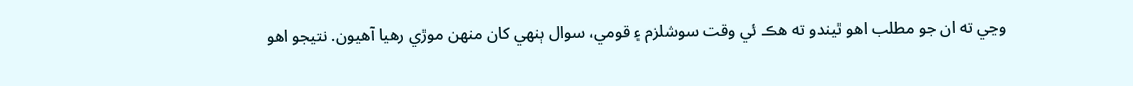وڃي ته ان جو مطلب اهو ٿيندو ته هڪ ئي وقت سوشلزم ۽ قومي، سوال ٻنهي کان منهن موڙي رهيا آهيون. نتيجو اهو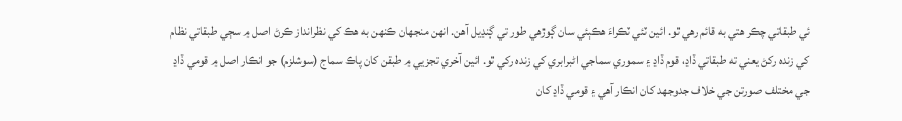ئي طبقاتي چڪر هتي به قائم رهي ٿو. ائين ٽئي ٽڪراءَ هڪٻئي سان ڳوڙهي طور تي ڳنڍيل آهن. انهن منجهان ڪنهن به هڪ کي نظرانداز ڪرڻ اصل ۾ سڄي طبقاتي نظام کي زنده رکڻ يعني ته طبقاتي ڏاڍ، قوم ڏاڍ ۽ سموري سماجي اڻبرابري کي زنده رکي ٿو. ائين آخري تجزيي ۾ طبقن کان پاڪ سماج (سوشلزم) جو انڪار اصل ۾ قومي ڏاڍ جي مختلف صورتن جي خلاف جدوجهد کان انڪار آهي ۽ قومي ڏاڍ کان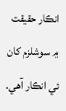انڪار حقيقت ۾ سوشلزم کان ئي انڪار آهي.